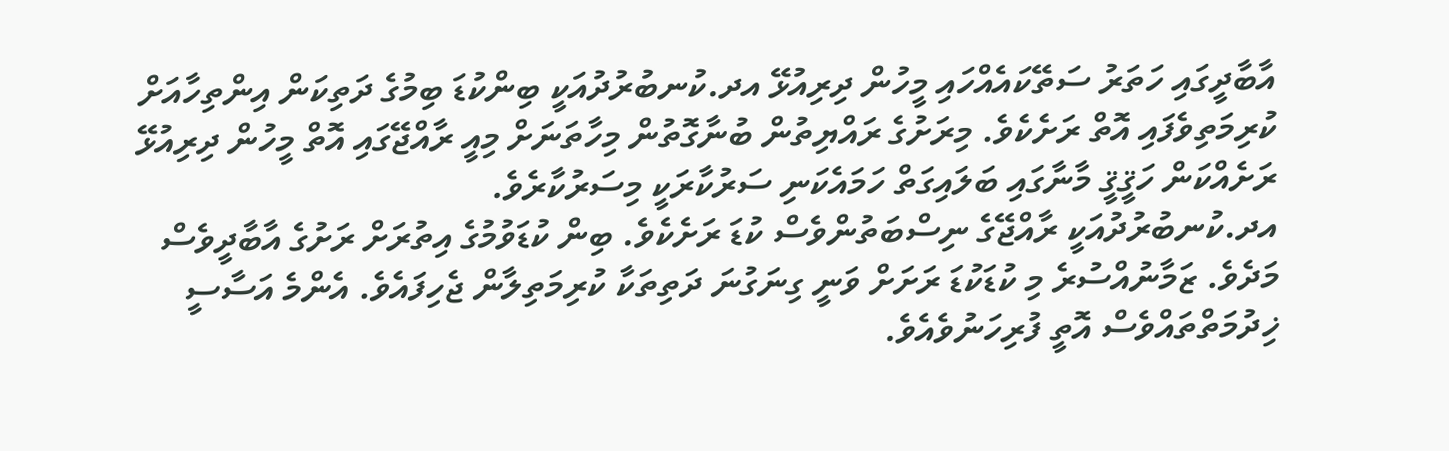އާބާދީގައި ހަތަރު ސަތޭކައެއްހައި މީހުން ދިރިއުޅޭ އދ.ކުނބުރުދުއަކީ ބިންކުޑަ ބިމުގެ ދަތިކަން އިންތިހާއަށް ކުރިމަތިވެފައި އޮތް ރަށެކެވެ. މިރަށުގެ ރައްޔިތުން ބުނާގޮތުން މިހާތަނަށް މިއީ ރާއްޖޭގައި އޮތް މީހުން ދިރިއުޅޭ ރަށެއްކަން ހަޤީޤީ މާނާގައި ބަލައިގަތް ހަމައެކަނި ސަރުކާރަކީ މިސަރުކާރެވެ.
އދ.ކުނބުރުދުއަކީ ރާއްޖޭގެ ނިސްބަތުންވެސް ކުޑަ ރަށެކެވެ. ބިން ކުޑަވުމުގެ އިތުރަށް ރަށުގެ އާބާދީވެސް މަދެވެ. ޒަމާނުއްސުރެ މި ކުޑަކުޑަ ރަށަށް ވަނީ ގިނަގުނަ ދަތިތަކާ ކުރިމަތިލާން ޖެހިފައެވެ. އެންމެ އަސާސީ ޚިދުމަތްތައްވެސް އޮތީ ފުރިހަނުވެއެވެ.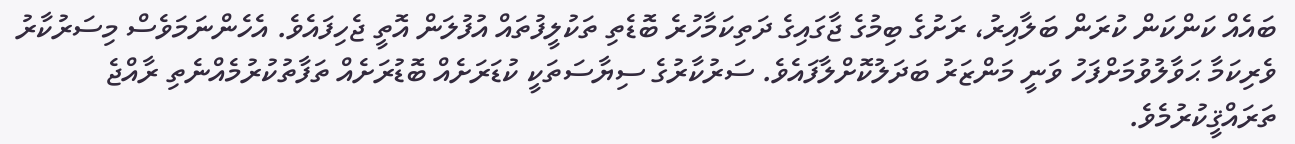ބައެއް ކަންކަން ކުރަން ބަލާއިރު، ރަށުގެ ބިމުގެ ޖާގައިގެ ދަތިކަމާހުރެ ބޮޑެތި ތަކުލީފުތައް އުފުލަން އޮތީ ޖެހިފައެވެ. އެހެންނަމަވެސް މިސަރުކާރު ވެރިކަމާ ޙަވާލުވުމަށްފަހު ވަނީ މަންޒަރު ބަދަލުކޮށްލާފައެވެ. ސަރުކާރުގެ ސިޔާސަތަކީ ކުޑަރަށެއް ބޮޑުރަށެއް ތަފާތުކުރުމެއްނެތި ރާއްޖެ ތަރައްޤީކުރުމެވެ.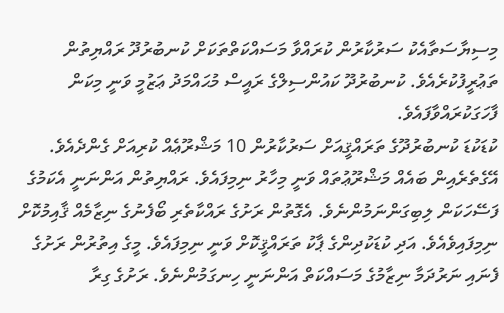މިސިޔާސަތާއެކު ސަރުކާރުން ކުރައްވާ މަސައްކަތްތަކަށް ކުނބުރުދޫ ރައްޔިތުން ތަޢުރީފުކުރެއެވެ. ކުނބުރުދޫ ކައުންސިލްގެ ރައީސް މުޙައްމަދު ޢަޒުމީ ވަނީ މިކަން ފާހަގަކުރައްވާފައެވެ.
ކުޑަކުޑަ ކުނބުރުދޫގެ ތަރައްޤީއަށް ސަރުކާރުން 10 މަޝްރޫޢެއް ކުރިއަށް ގެންދެއެވެ. އޭގެތެރެއިން ބައެއް މަޝްރޫޢުތައް ވަނީ މިހާރު ނިމިފައެވެ. ރައްޔިތުން އަންނަނީ އެކަމުގެ ފަސޭހަކަން ލިބިގަންނަމުންނެވެ. އެގޮތުން ރަށުގެ ރައްކާތެރި ބޯފެނުގެ ނިޒާމެއް ޤާއިމުކޮށް ނިމިފައިވެއެވެ. އަދި ކުޑަކުދިންގެ ޕާކު ތަރައްޤީކޮށް ވަނީ ނިމިފައެވެ. މީގެ އިތުރުން ރަށުގެ ފެނައި ނަރުދަމާ ނިޒާމުގެ މަސައްކަތް އަންނަނީ ހިނގަމުންނެވެ. ރަށުގެ ގިރާ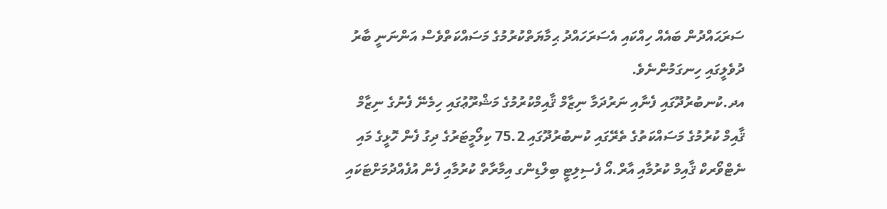ސަރަޙައްދުން ބައެއް ހިއްކައި އެސަރަހައްދު ޙިމާޔަތްކުރުމުގެ މަސައްކަތްވެސް އަންނަނީ ބާރު ދުވެލީގައި ހިނގަމުންނެވެ.
އދ.ކުނބުރުދޫގައި ފެނާއި ނަރުދަމާ ނިޒާމް ޤާއިމްކުރުމުގެ މަޝްރޫޢުގައި ހިމެނޭ ފެނުގެ ނިޒާމް ޤާއިމް ކުރުމުގެ މަސައްކަތުގެ ތެރޭގައި ކުނބުރުދޫގައި 75.2 ކިލޯމީޓަރުގެ ދިގު ފެން ހޮޅީގެ މައި ނެޓްވޯރކް ޤާއިމް ކުރުމާއި އާރް.އޯ ފެސިލިޓީ ބިލްޑިންގ އިމާރާތް ކުރުމާއި ފެން އުފެއްދުމަށްޓަކައި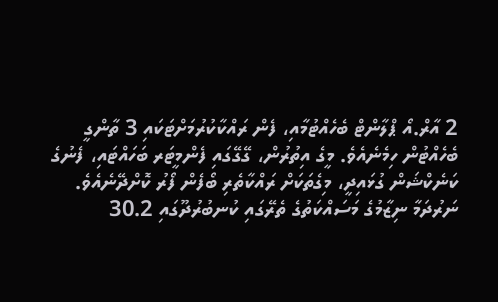2 އާރް.އޯ ޕްލާންޓް ބެހެއްޓުމާއި، ފެން ރައްކާކުރުމަށްޓަކައި 3 ތާންގީ ބެހެއްޓުން ހިމެނެއެވެ. މީގެ އިތުރުން، ގޭގޭގައި ފެންމީޓަރ ބަހައްޓައި، ފެނުގެ ކަނެކްޝަން ގުޅައިދީ، މިގެތަކަށް ރައްކާތެރި ބޯފެން ފޯރު ކޮށްދޭނެއެވެ.
ނަރުދަމާ ނިޒާމުގެ މަސައްކަތުގެ ތެރޭގައި ކުނބުރުދޫގައި 30.2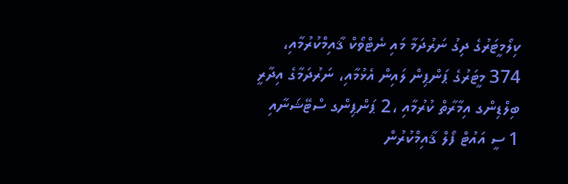ކިލޯމީޓަރުގެ ދިގު ނަރުދަމާ މައި ނެޓްވޯކް ޤާއިމްކުރުމާއި، 374 މީޓަރުގެ ޕަންޕިން ލައިން އެޅުމާއި، ނަރުދަމާގެ އިދާރީ ބިލްޑިންގ އިމާރާތް ކުރުމާއި ،2 ޕަންޕިންގ ސްޓޭޝަނާއި 1 ސީ އައުޓް ފޯލް ޤާއިމްކުރުން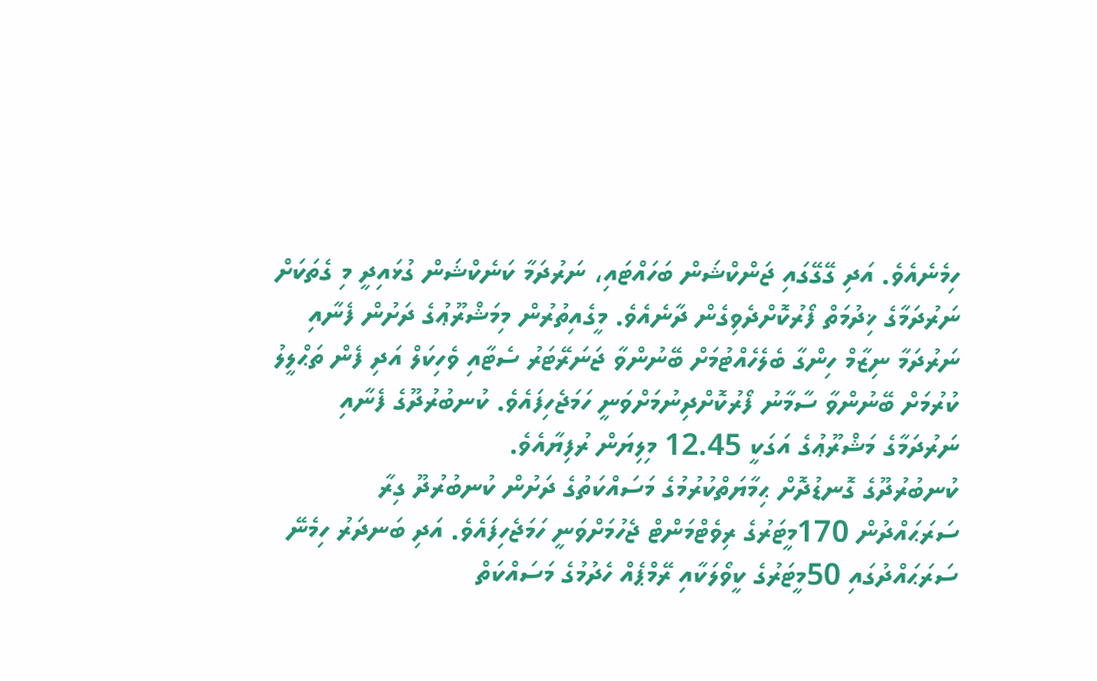ހިމެނެއެވެ. އަދި ގޭގޭގައި ޖަންކްޝަން ބަހައްޓައި، ނަރުދަމާ ކަނެކްޝަން ގުޅައިދީ މި ގެތަކަށް ނަރުދަމާގެ ޚިދުމަތް ފޯރުކޮށްދެވިގެން ދާނެއެވެ. މީގެއިތުރުން މިމަޝްރޫޢުގެ ދަށުން ފެނާއި ނަރުދަމާ ނިޒާމް ހިންގާ ބެލެހެއްޓުމަށް ބޭނުންވާ ޖަނަރޭޓަރު ސެޓާއި ވެހިކަލް އަދި ފެން ތަޙްލީލު ކުރުމަށް ބޭނުންވާ ސާމާނު ފޯރުކޮށްދިނުމަށްވަނީ ހަމަޖެހިފައެވެ. ކުނބުރުދޫގެ ފެނާއި ނަރުދަމާގެ މަޝްރޫޢުގެ އަގަކީ 12.45 މިލިޔަން ރުފިޔާއެވެ.
ކުނބުރުދޫގެ ގޮނޑުދޮށް ޙިމާޔަތްކުރުމުގެ މަސައްކަތުގެ ދަށުން ކުނބުރުދޫ ގިރާ ސަރަޙައްދުން 170މީޓަރުގެ ރިވެޓްމަންޓް ޖެހުމަށްވަނީ ހަމަޖެހިފައެވެ. އަދި ބަނދަރު ހިމެނޭ ސަރަޙައްދުގައި 50މީޓަރުގެ ކީވޯލަކާއި ރޭމްޕެއް ހެދުމުގެ މަސައްކަތް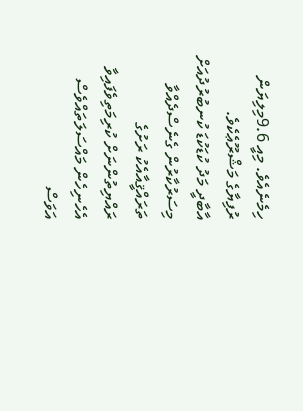ހިމެނެއެވެ. މިއީ 9.6މިލިޔަން ރުފިޔާގެ މަޝްރޫޢެކެވެ.
އާބާދީ މަދު ކުޑަކުޑަ ކުނބުރުދުއަށް މިސަރުކާރުން ގެނެސްދެއްވާ ތަރައްޤީއާއެކު ރަށުގެ ރައްޔިތުންނަށް ކުރިމަތިވެފައިވާ އެހެނިހެން މައްސަލަތައްވެސް އަވަސް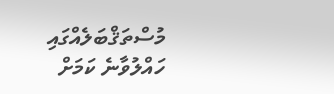މުސްތަޤްބަލެއްގައި ހައްލުވާނެ ކަމަށް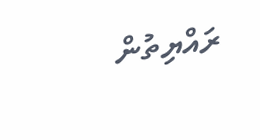ރައްޔިތުން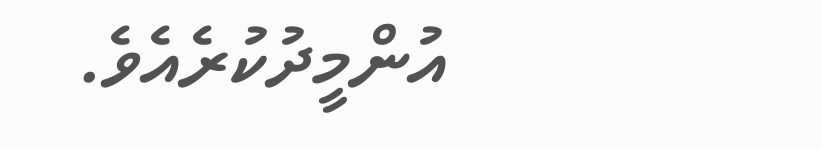އުންމީދުކުރެއެވެ.